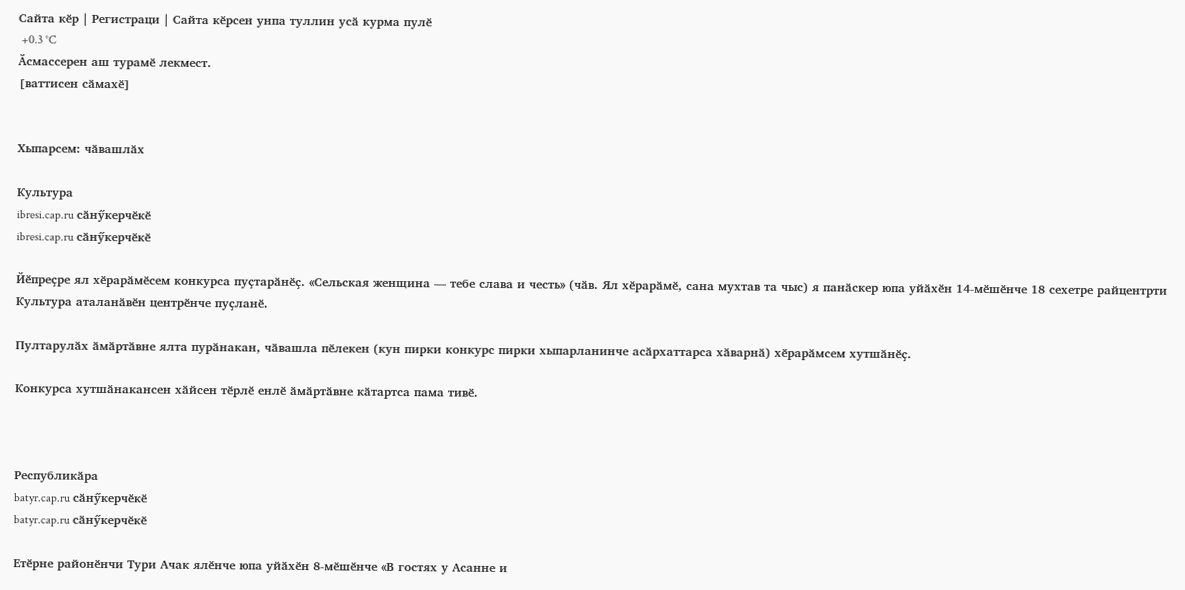Сайта кӗр | Регистраци | Сайта кӗрсен унпа туллин усӑ курма пулӗ
 +0.3 °C
Ӑсмассерен аш турамӗ лекмест.
[ваттисен сӑмахӗ]


Хыпарсем: чӑвашлӑх

Культура
ibresi.cap.ru сӑнӳкерчӗкӗ
ibresi.cap.ru сӑнӳкерчӗкӗ

Йӗпреҫре ял хӗрарӑмӗсем конкурса пуҫтарӑнӗҫ. «Сельская женщина — тебе слава и честь» (чӑв. Ял хӗрарӑмӗ, сана мухтав та чыс) я панӑскер юпа уйӑхӗн 14-мӗшӗнче 18 сехетре райцентрти Культура аталанӑвӗн центрӗнче пуҫланӗ.

Пултарулӑх ӑмӑртӑвне ялта пурӑнакан, чӑвашла пӗлекен (кун пирки конкурс пирки хыпарланинче асӑрхаттарса хӑварнӑ) хӗрарӑмсем хутшӑнӗҫ.

Конкурса хутшӑнакансен хӑйсен тӗрлӗ енлӗ ӑмӑртӑвне кӑтартса пама тивӗ.



Республикӑра
batyr.cap.ru сӑнӳкерчӗкӗ
batyr.cap.ru сӑнӳкерчӗкӗ

Етӗрне районӗнчи Тури Ачак ялӗнче юпа уйӑхӗн 8-мӗшӗнче «В гостях у Асанне и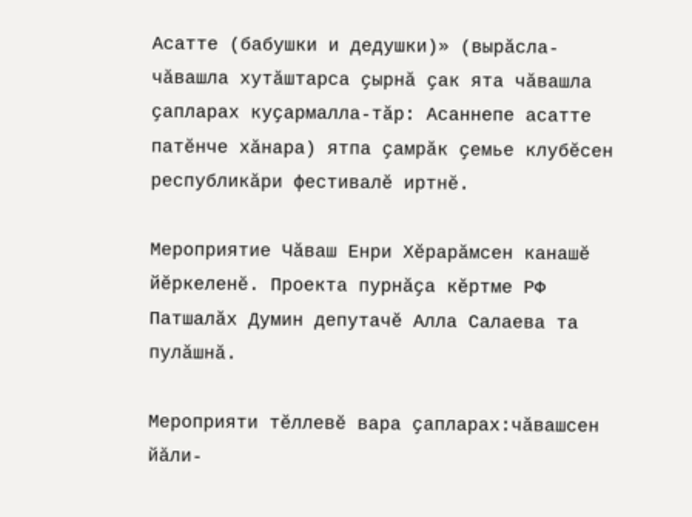Асатте (бабушки и дедушки)» (вырӑсла-чӑвашла хутӑштарса ҫырнӑ ҫак ята чӑвашла ҫапларах куҫармалла-тӑр: Асаннепе асатте патӗнче хӑнара) ятпа ҫамрӑк ҫемье клубӗсен республикӑри фестивалӗ иртнӗ.

Мероприятие Чӑваш Енри Хӗрарӑмсен канашӗ йӗркеленӗ. Проекта пурнӑҫа кӗртме РФ Патшалӑх Думин депутачӗ Алла Салаева та пулӑшнӑ.

Мероприяти тӗллевӗ вара ҫапларах:чӑвашсен йӑли-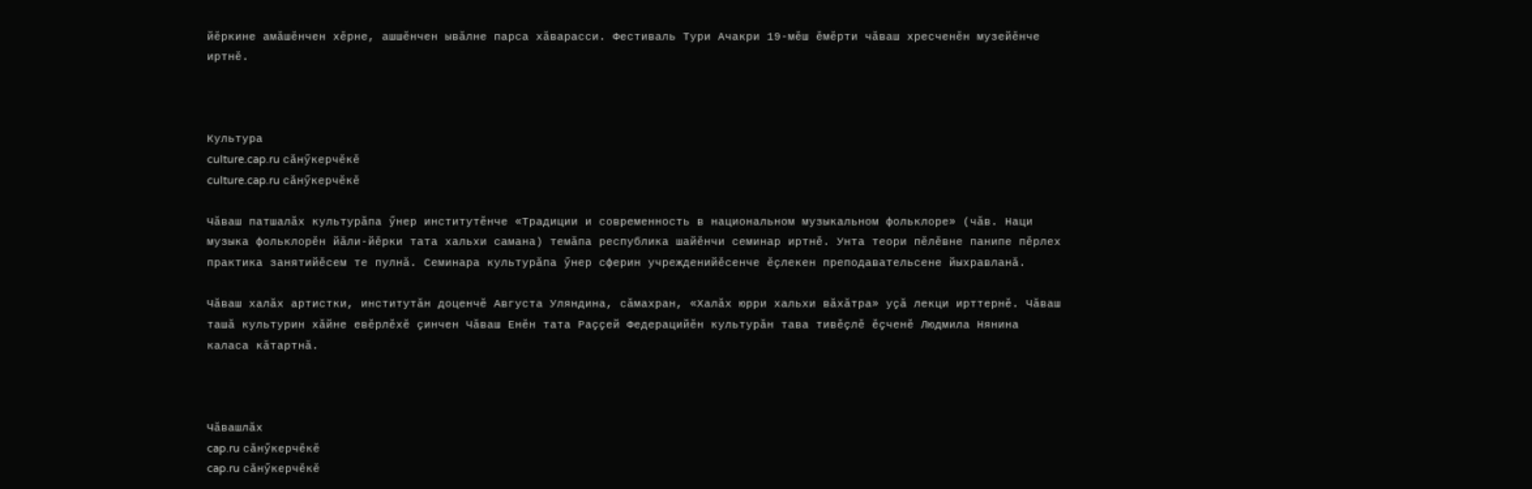йӗркине амӑшӗнчен хӗрне, ашшӗнчен ывӑлне парса хӑварасси. Фестиваль Тури Ачакри 19-мӗш ӗмӗрти чӑваш хресченӗн музейӗнче иртнӗ.



Культура
culture.cap.ru сӑнӳкерчӗкӗ
culture.cap.ru сӑнӳкерчӗкӗ

Чӑваш патшалӑх культурӑпа ӳнер институтӗнче «Традиции и современность в национальном музыкальном фольклоре» (чӑв. Наци музыка фольклорӗн йӑли-йӗрки тата хальхи самана) темӑпа республика шайӗнчи семинар иртнӗ. Унта теори пӗлӗвне панипе пӗрлех практика занятийӗсем те пулнӑ. Семинара культурӑпа ӳнер сферин учрежденийӗсенче ӗҫлекен преподавательсене йыхравланӑ.

Чӑваш халӑх артистки, институтӑн доценчӗ Августа Уляндина, сӑмахран, «Халӑх юрри хальхи вӑхӑтра» уҫӑ лекци ирттернӗ. Чӑваш ташӑ культурин хӑйне евӗрлӗхӗ ҫинчен Чӑваш Енӗн тата Раҫҫей Федерацийӗн культурӑн тава тивӗҫлӗ ӗҫченӗ Людмила Нянина каласа кӑтартнӑ.



Чӑвашлӑх
cap.ru сӑнӳкерчӗкӗ
cap.ru сӑнӳкерчӗкӗ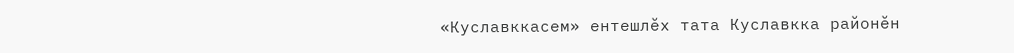«Куславккасем» ентешлӗх тата Куславкка районӗн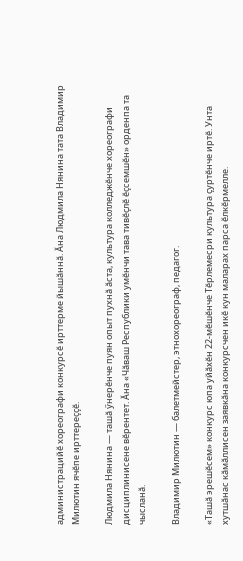администрацийӗ хореографи конкурсӗ ирттерме йышӑннӑ. Ӑна Людмила Нянина тата Владимир Милютин ячӗпе ирттереҫҫӗ.

Людмила Нянина — ташӑ ӳнерӗнче пуян опыт пухнӑ ӑста, культура колледжӗнче хореографи дисциплинисене вӗрентет. Ӑна «Чӑваш Республики умӗнчи тава тивӗҫлӗ ӗҫсемшӗн» орденпа та чысланӑ.

Владимир Милютин — балетмейстер, этнохореограф, педагог.

«Ташӑ эрешӗсем» конкурс юпа уйӑхӗн 22-мӗшӗнче Тӗрлемесри культура ҫуртӗнче иртӗ. Унта хутшӑнас кӑмӑллисен заявкӑна конкурсчен икӗ кун маларах парса ӗлкӗрмелле.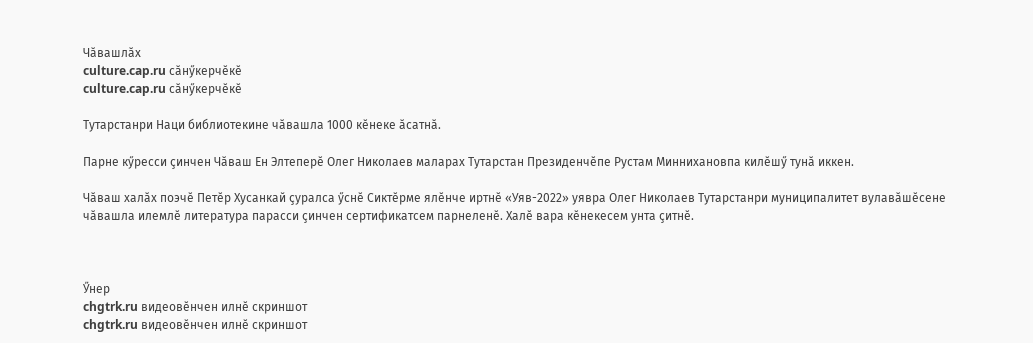Чӑвашлӑх
culture.cap.ru сӑнӳкерчӗкӗ
culture.cap.ru сӑнӳкерчӗкӗ

Тутарстанри Наци библиотекине чӑвашла 1000 кӗнеке ӑсатнӑ.

Парне кӳресси ҫинчен Чӑваш Ен Элтеперӗ Олег Николаев маларах Тутарстан Президенчӗпе Рустам Миннихановпа килӗшӳ тунӑ иккен.

Чӑваш халӑх поэчӗ Петӗр Хусанкай ҫуралса ӳснӗ Сиктӗрме ялӗнче иртнӗ «Уяв-2022» уявра Олег Николаев Тутарстанри муниципалитет вулавӑшӗсене чӑвашла илемлӗ литература парасси ҫинчен сертификатсем парнеленӗ. Халӗ вара кӗнекесем унта ҫитнӗ.



Ӳнер
chgtrk.ru видеовӗнчен илнӗ скриншот
chgtrk.ru видеовӗнчен илнӗ скриншот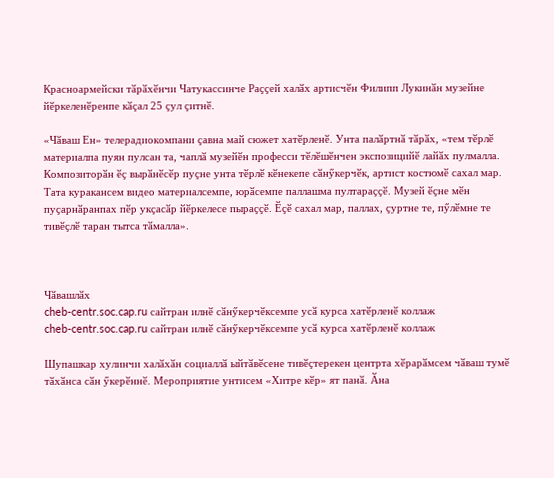Красноармейски тӑрӑхӗнчи Чатукассинче Раҫҫей халӑх артисчӗн Филипп Лукинӑн музейне йӗркеленӗренпе кӑҫал 25 ҫул ҫитнӗ.

«Чӑваш Ен» телерадиокомпани ҫавна май сюжет хатӗрленӗ. Унта палӑртнӑ тӑрӑх, «тем тӗрлӗ материалпа пуян пулсан та, чаплӑ музейӗн професси тӗлӗшӗнчен экспозицийӗ лайӑх пулмалла. Композиторӑн ӗҫ вырӑнӗсӗр пуҫне унта тӗрлӗ кӗнекепе сӑнӳкерчӗк, артист костюмӗ сахал мар. Тата куракансем видео материалсемпе, юрӑсемпе паллашма пултараҫҫӗ. Музей ӗҫне мӗн пуҫарнӑранпах пӗр укҫасӑр йӗркелесе пыраҫҫӗ. Ӗҫӗ сахал мар, паллах, ҫуртне те, пӳлӗмне те тивӗҫлӗ таран тытса тӑмалла».



Чӑвашлӑх
cheb-centr.soc.cap.ru сайтран илнӗ сӑнӳкерчӗксемпе усӑ курса хатӗрленӗ коллаж
cheb-centr.soc.cap.ru сайтран илнӗ сӑнӳкерчӗксемпе усӑ курса хатӗрленӗ коллаж

Шупашкар хулинчи халӑхӑн социаллӑ ыйтӑвӗсене тивӗҫтерекен центрта хӗрарӑмсем чӑваш тумӗ тӑхӑнса сӑн ӳкерӗннӗ. Мероприятие унтисем «Хитре кӗр» ят панӑ. Ӑна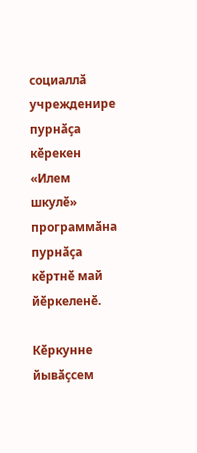социаллӑ учрежденире пурнӑҫа кӗрекен «Илем шкулӗ» программӑна пурнӑҫа кӗртнӗ май йӗркеленӗ.

Кӗркунне йывӑҫсем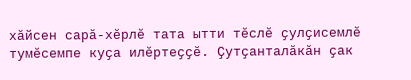хӑйсен сарӑ-хӗрлӗ тата ытти тӗслӗ ҫулҫисемлӗ тумӗсемпе куҫа илӗртеҫҫӗ. Ҫутҫанталӑкӑн ҫак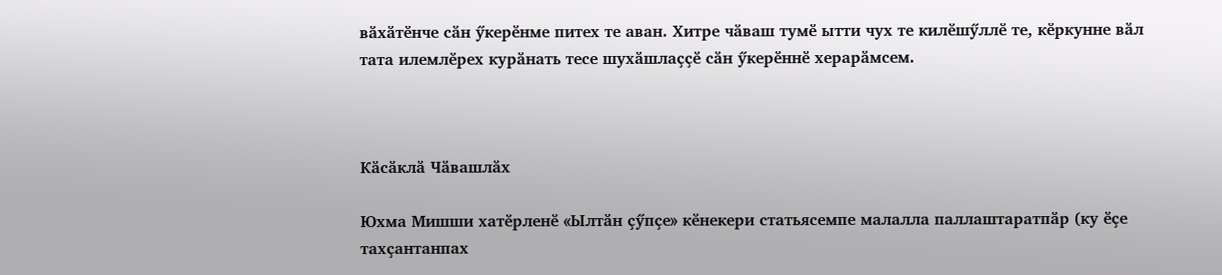вӑхӑтӗнче сӑн ӳкерӗнме питех те аван. Хитре чӑваш тумӗ ытти чух те килӗшӳллӗ те, кӗркунне вӑл тата илемлӗрех курӑнать тесе шухӑшлаҫҫӗ сӑн ӳкерӗннӗ херарӑмсем.



Кӑсӑклӑ Чӑвашлӑх

Юхма Мишши хатӗрленӗ «Ылтӑн ҫӳпҫе» кӗнекери статьясемпе малалла паллаштаратпӑр (ку ӗҫе тахҫантанпах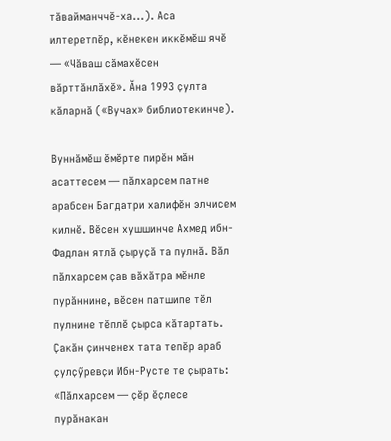тӑвайманччӗ-ха...). Аса илтеретпӗр, кӗнекен иккӗмӗш ячӗ — «Чӑваш сӑмахӗсен вӑрттӑнлӑхӗ». Ӑна 1993 ҫулта кӑларнӑ («Вучах» библиотекинче).

Вуннӑмӗш ӗмӗрте пирӗн мӑн асаттесем — пӑлхарсем патне арабсен Багдатри халифӗн элчисем килнӗ. Вӗсен хушшинче Ахмед ибн-Фадлан ятлӑ ҫыруҫӑ та пулнӑ. Вӑл пӑлхарсем ҫав вӑхӑтра мӗнле пурӑннине, вӗсен патшипе тӗл пулнине тӗплӗ ҫырса кӑтартать. Ҫакӑн ҫинченех тата тепӗр араб ҫулҫӳревҫи Ибн-Русте те ҫырать: «Пӑлхарсем — ҫӗр ӗҫлесе пурӑнакан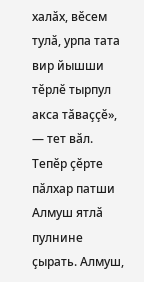халӑх, вӗсем тулӑ, урпа тата вир йышши тӗрлӗ тырпул акса тӑваҫҫӗ», — тет вӑл. Тепӗр ҫӗрте пӑлхар патши Алмуш ятлӑ пулнине ҫырать. Алмуш,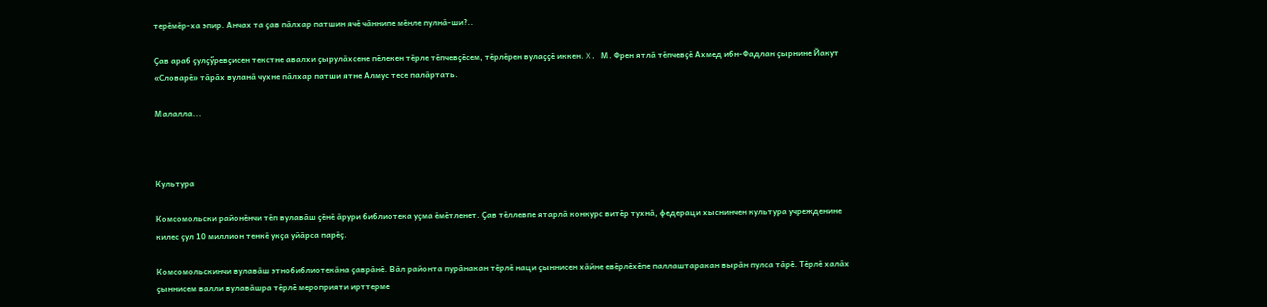терӗмӗр-ха эпир. Анчах та ҫав пӑлхар патшин ячӗ чӑннипе мӗнле пулнӑ-ши?..

Ҫав араб ҫулҫӳревҫисен текстне авалхи ҫырулӑхсене пӗлекен тӗрле тӗпчевҫӗсем, тӗрлӗрен вулаҫҫӗ иккен. X. М. Френ ятлӑ тӗпчевҫӗ Ахмед ибн-Фадлан ҫырнине Йакут «Словарӗ» тӑрӑх вуланӑ чухне пӑлхар патши ятне Алмус тесе палӑртать.

Малалла...



Культура

Комсомольски районӗнчи тӗп вулавӑш ҫӗнӗ ӑрури библиотека уҫма ӗмӗтленет. Ҫав тӗллевпе ятарлӑ конкурс витӗр тухнӑ, федераци хыснинчен культура учрежденине килес ҫул 10 миллион тенкӗ укҫа уйӑрса парӗҫ.

Комсомольскинчи вулавӑш этнобиблиотекӑна ҫаврӑнӗ. Вӑл районта пурӑнакан тӗрлӗ наци ҫыннисен хӑйне евӗрлӗхӗпе паллаштаракан вырӑн пулса тӑрӗ. Тӗрлӗ халӑх ҫыннисем валли вулавӑшра тӗрлӗ мероприяти ирттерме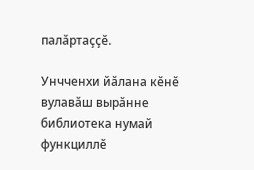палӑртаҫҫӗ.

Унчченхи йӑлана кӗнӗ вулавӑш вырӑнне библиотека нумай функциллӗ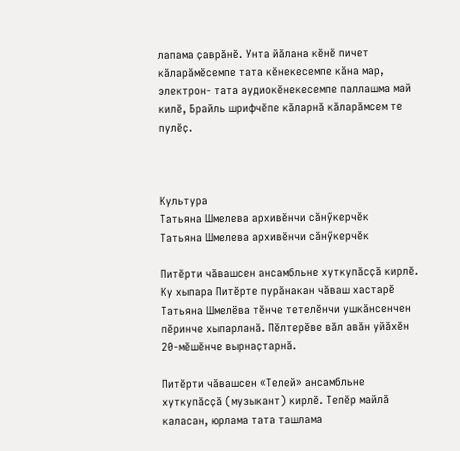лапама ҫаврӑнӗ. Унта йӑлана кӗнӗ пичет кӑларӑмӗсемпе тата кӗнекесемпе кӑна мар, электрон- тата аудиокӗнекесемпе паллашма май килӗ, Брайль шрифчӗпе кӑларнӑ кӑларӑмсем те пулӗҫ.



Культура
Татьяна Шмелева архивӗнчи сӑнӳкерчӗк
Татьяна Шмелева архивӗнчи сӑнӳкерчӗк

Питӗрти чӑвашсен ансамбльне хуткупӑсҫӑ кирлӗ. Ку хыпара Питӗрте пурӑнакан чӑваш хастарӗ Татьяна Шмелёва тӗнче тетелӗнчи ушкӑнсенчен пӗринче хыпарланӑ. Пӗлтерӗве вӑл авӑн уйӑхӗн 20-мӗшӗнче вырнаҫтарнӑ.

Питӗрти чӑвашсен «Телей» ансамбльне хуткупӑсҫӑ (музыкант) кирлӗ. Тепӗр майлӑ каласан, юрлама тата ташлама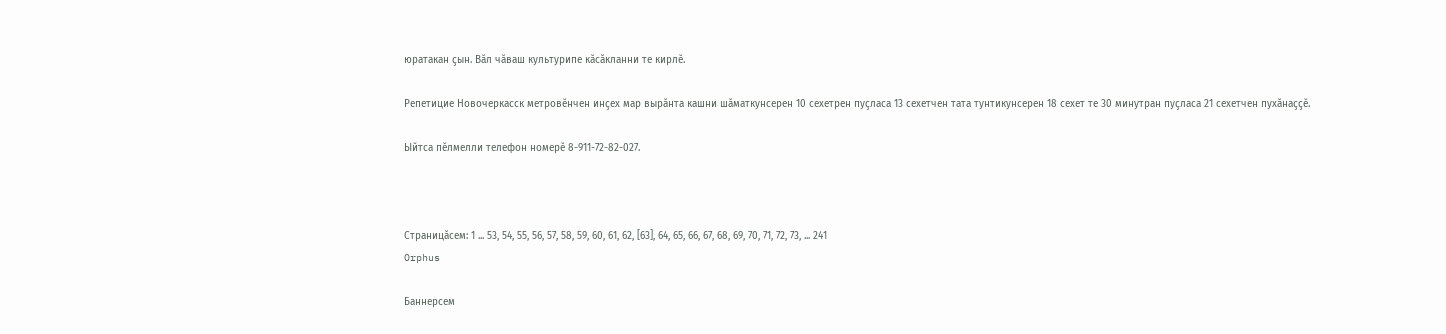юратакан ҫын. Вӑл чӑваш культурипе кӑсӑкланни те кирлӗ.

Репетицие Новочеркасск метровӗнчен инҫех мар вырӑнта кашни шӑматкунсерен 10 сехетрен пуҫласа 13 сехетчен тата тунтикунсерен 18 сехет те 30 минутран пуҫласа 21 сехетчен пухӑнаҫҫӗ.

Ыйтса пӗлмелли телефон номерӗ 8-911-72-82-027.



Страницӑсем: 1 ... 53, 54, 55, 56, 57, 58, 59, 60, 61, 62, [63], 64, 65, 66, 67, 68, 69, 70, 71, 72, 73, ... 241
Orphus

Баннерсем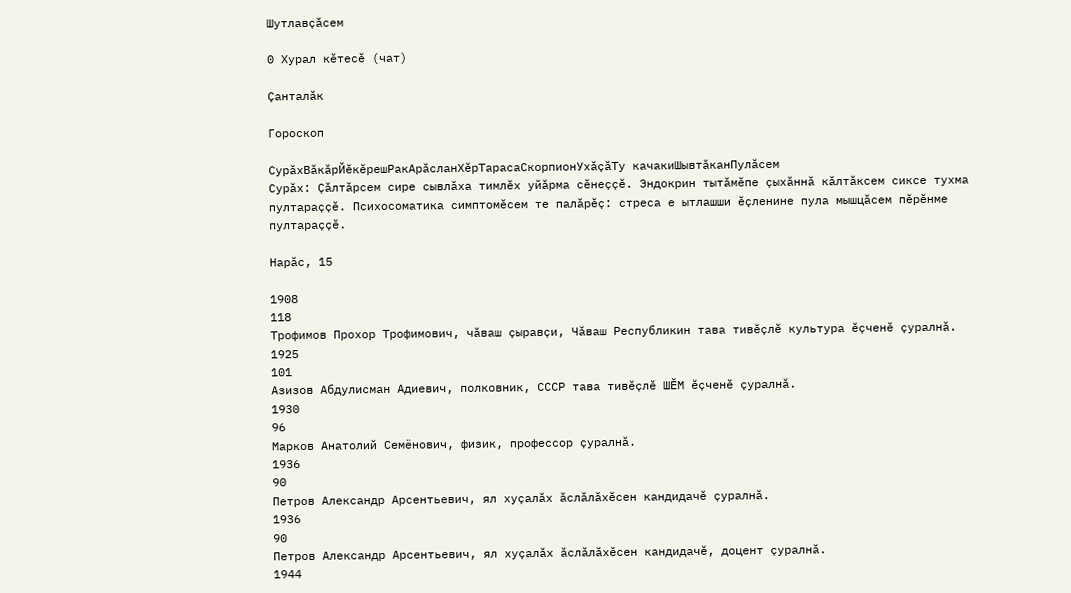Шутлавҫӑсем

0 Хурал кӗтесӗ (чат)

Ҫанталӑк

Гороскоп

СурӑхВӑкӑрЙӗкӗрешРакАрӑсланХӗрТарасаСкорпионУхӑҫӑТу качакиШывтӑканПулӑсем
Сурӑх: Ҫӑлтӑрсем сире сывлӑха тимлӗх уйӑрма сӗнеҫҫӗ. Эндокрин тытӑмӗпе ҫыхӑннӑ кӑлтӑксем сиксе тухма пултараҫҫӗ. Психосоматика симптомӗсем те палӑрӗҫ: стреса е ытлашши ӗҫленине пула мышцӑсем пӗрӗнме пултараҫҫӗ.

Нарӑс, 15

1908
118
Трофимов Прохор Трофимович, чӑваш ҫыравҫи, Чӑваш Республикин тава тивӗҫлӗ культура ӗҫченӗ ҫуралнӑ.
1925
101
Азизов Абдулисман Адиевич, полковник, СССР тава тивӗҫлӗ ШӖМ ӗҫченӗ ҫуралнӑ.
1930
96
Марков Анатолий Семёнович, физик, профессор ҫуралнӑ.
1936
90
Петров Александр Арсентьевич, ял хуҫалӑх ӑслӑлӑхӗсен кандидачӗ ҫуралнӑ.
1936
90
Петров Александр Арсентьевич, ял хуҫалӑх ӑслӑлӑхӗсен кандидачӗ, доцент ҫуралнӑ.
1944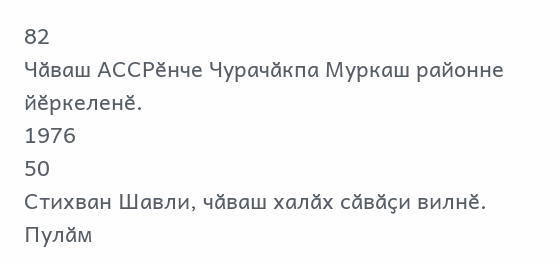82
Чӑваш АССРӗнче Чурачӑкпа Муркаш районне йӗркеленӗ.
1976
50
Стихван Шавли, чӑваш халӑх сӑвӑҫи вилнӗ.
Пулӑм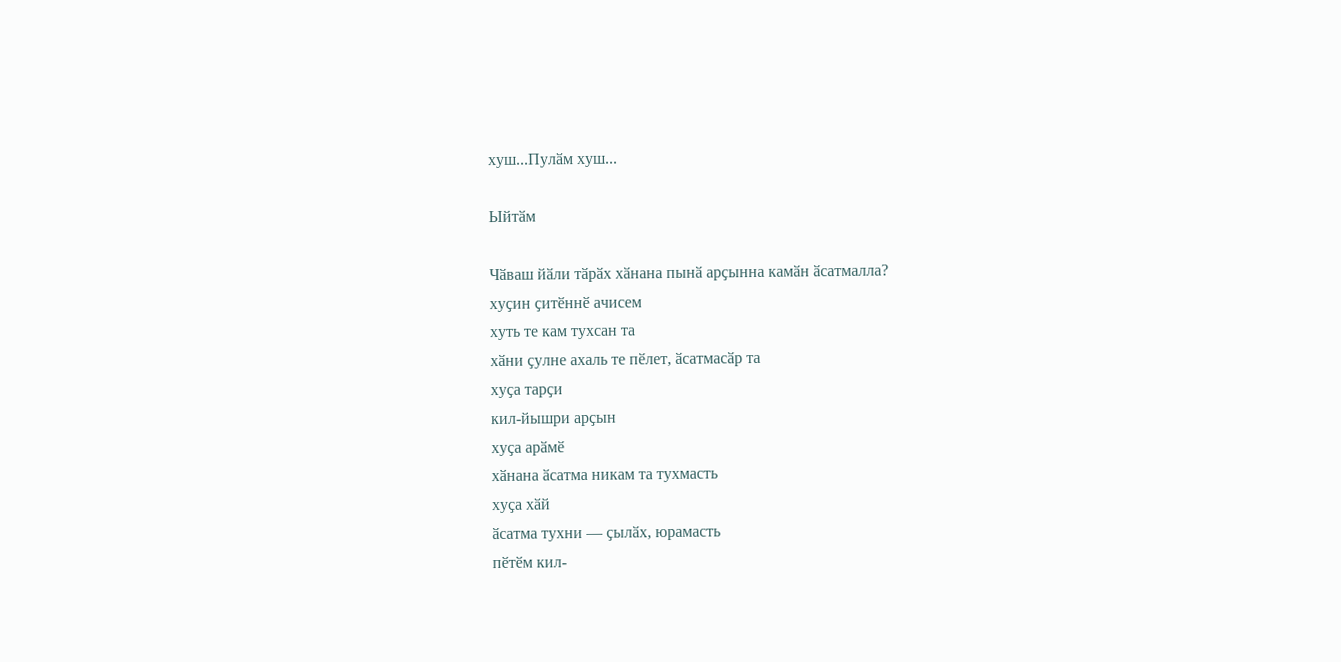хуш...Пулӑм хуш...

Ыйтӑм

Чӑваш йӑли тӑрӑх хӑнана пынӑ арҫынна камӑн ӑсатмалла?
хуҫин ҫитӗннӗ ачисем
хуть те кам тухсан та
хӑни ҫулне ахаль те пӗлет, ӑсатмасӑр та
хуҫа тарҫи
кил-йышри арҫын
хуҫа арӑмӗ
хӑнана ӑсатма никам та тухмасть
хуҫа хӑй
ӑсатма тухни — ҫылӑх, юрамасть
пӗтӗм кил-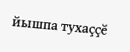йышпа тухаҫҫӗ